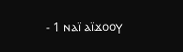- 1 ⲛⲁⲓ̈ ⲁⲓ̈ϫⲟⲟⲩ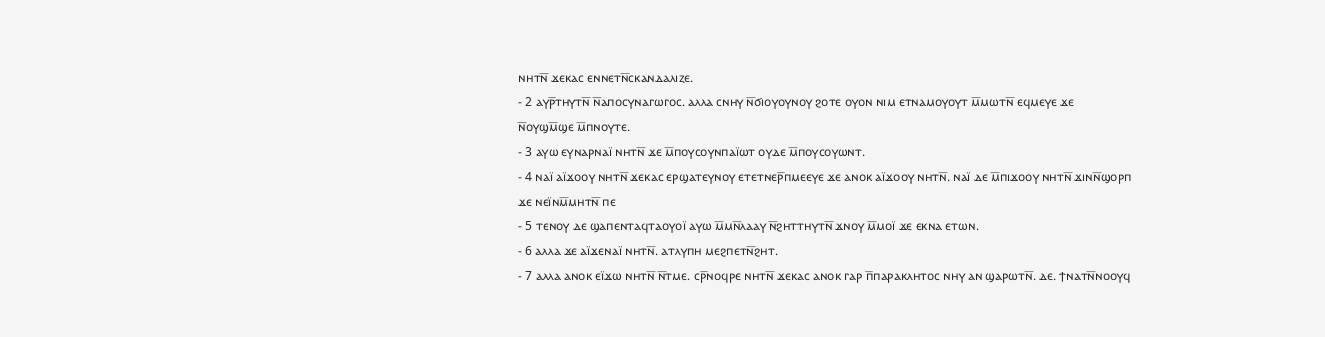ⲛⲏⲧⲛ̅ ϫⲉⲕⲁⲥ ⲉⲛⲛⲉⲧⲛ̅ⲥⲕⲁⲛⲇⲁⲗⲓⲍⲉ.
- 2 ⲁⲩⲣ̅ⲧⲏⲩⲧⲛ̅ ⲛ̅ⲁⲡⲟⲥⲩⲛⲁⲅⲱⲅⲟⲥ. ⲁⲗⲗⲁ ⲥⲛⲏⲩ ⲛ̅ϭⲓⲟⲩⲟⲩⲛⲟⲩ ϩⲟⲧⲉ ⲟⲩⲟⲛ ⲛⲓⲙ ⲉⲧⲛⲁⲙⲟⲩⲟⲩⲧ ⲙ̅ⲙⲱⲧⲛ̅ ⲉϥⲙⲉⲩⲉ ϫⲉ ⲛ̅ⲟⲩϣⲙ̅ϣⲉ ⲙ̅ⲡⲛⲟⲩⲧⲉ.
- 3 ⲁⲩⲱ ⲉⲩⲛⲁⲣⲛⲁⲓ̈ ⲛⲏⲧⲛ̅ ϫⲉ ⲙ̅ⲡⲟⲩⲥⲟⲩⲛⲡⲁⲓ̈ⲱⲧ ⲟⲩⲇⲉ ⲙ̅ⲡⲟⲩⲥⲟⲩⲱⲛⲧ.
- 4 ⲛⲁⲓ̈ ⲁⲓ̈ϫⲟⲟⲩ ⲛⲏⲧⲛ̅ ϫⲉⲕⲁⲥ ⲉⲣϣⲁⲧⲉⲩⲛⲟⲩ ⲉⲧⲉⲧⲛⲉⲣ̅ⲡⲙⲉⲉⲩⲉ ϫⲉ ⲁⲛⲟⲕ ⲁⲓ̈ϫⲟⲟⲩ ⲛⲏⲧⲛ̅. ⲛⲁⲓ̈ ⲇⲉ ⲙ̅ⲡⲓϫⲟⲟⲩ ⲛⲏⲧⲛ̅ ϫⲓⲛⲛ̅ϣⲟⲣⲡ ϫⲉ ⲛⲉⲓ̈ⲛⲙ̅ⲙⲏⲧⲛ̅ ⲡⲉ
- 5 ⲧⲉⲛⲟⲩ ⲇⲉ ϣⲁⲡⲉⲛⲧⲁϥⲧⲁⲟⲩⲟⲓ̈ ⲁⲩⲱ ⲙ̅ⲙⲛ̅ⲗⲁⲁⲩ ⲛ̅ϩⲏⲧⲧⲏⲩⲧⲛ̅ ϫⲛⲟⲩ ⲙ̅ⲙⲟⲓ̈ ϫⲉ ⲉⲕⲛⲁ ⲉⲧⲱⲛ.
- 6 ⲁⲗⲗⲁ ϫⲉ ⲁⲓ̈ϫⲉⲛⲁⲓ̈ ⲛⲏⲧⲛ̅. ⲁⲧⲗⲩⲡⲏ ⲙⲉϩⲡⲉⲧⲛ̅ϩⲏⲧ.
- 7 ⲁⲗⲗⲁ ⲁⲛⲟⲕ ⲉⲓ̈ϫⲱ ⲛⲏⲧⲛ̅ ⲛ̅ⲧⲙⲉ. ⲥⲣ̅ⲛⲟϥⲣⲉ ⲛⲏⲧⲛ̅ ϫⲉⲕⲁⲥ ⲁⲛⲟⲕ ⲅⲁⲣ ⲡ̅ⲡⲁⲣⲁⲕⲗⲏⲧⲟⲥ ⲛⲏⲩ ⲁⲛ ϣⲁⲣⲱⲧⲛ̅. ⲇⲉ. ϯⲛⲁⲧⲛ̅ⲛⲟⲟⲩϥ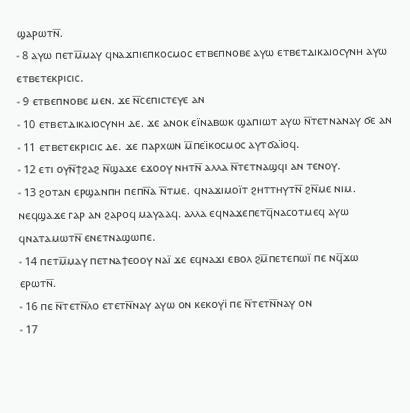ϣⲁⲣⲱⲧⲛ̅.
- 8 ⲁⲩⲱ ⲡⲉⲧⲙ̅ⲙⲁⲩ ϥⲛⲁϫⲡⲓⲉⲡⲕⲟⲥⲙⲟⲥ ⲉⲧⲃⲉⲡⲛⲟⲃⲉ ⲁⲩⲱ ⲉⲧⲃⲉⲧⲇⲓⲕⲁⲓⲟⲥⲩⲛⲏ ⲁⲩⲱ ⲉⲧⲃⲉⲧⲉⲕⲣⲓⲥⲓⲥ.
- 9 ⲉⲧⲃⲉⲡⲛⲟⲃⲉ ⲙⲉⲛ. ϫⲉ ⲛ̅ⲥⲉⲡⲓⲥⲧⲉⲩⲉ ⲁⲛ
- 10 ⲉⲧⲃⲉⲧⲇⲓⲕⲁⲓⲟⲥⲩⲛⲏ ⲇⲉ. ϫⲉ ⲁⲛⲟⲕ ⲉⲓ̈ⲛⲁⲃⲱⲕ ϣⲁⲡⲓⲱⲧ ⲁⲩⲱ ⲛ̅ⲧⲉⲧⲛⲁⲛⲁⲩ ϭⲉ ⲁⲛ
- 11 ⲉⲧⲃⲉⲧⲉⲕⲣⲓⲥⲓⲥ ⲇⲉ. ϫⲉ ⲡⲁⲣⲭⲱⲛ ⲙ̅ⲡⲉⲓ̈ⲕⲟⲥⲙⲟⲥ ⲁⲩⲧϭⲁⲓ̈ⲟϥ.
- 12 ⲉⲧⲓ ⲟⲩⲛ̅ϯϩⲁϩ ⲛ̅ϣⲁϫⲉ ⲉϫⲟⲟⲩ ⲛⲏⲧⲛ̅ ⲁⲗⲗⲁ ⲛ̅ⲧⲉⲧⲛⲁϣϥⲓ ⲁⲛ ⲧⲉⲛⲟⲩ.
- 13 ϩⲟⲧⲁⲛ ⲉⲣϣⲁⲛⲡⲏ ⲡⲉⲡⲛ̅ⲁ ⲛ̅ⲧⲙⲉ. ϥⲛⲁϫⲓⲙⲟⲓ̈ⲧ ϩⲏⲧⲧⲏⲩⲧⲛ̅ ϩⲛ̅ⲙⲉ ⲛⲓⲙ. ⲛⲉϥϣⲁϫⲉ ⲅⲁⲣ ⲁⲛ ϩⲁⲣⲟϥ ⲙⲁⲩⲁⲁϥ. ⲁⲗⲗⲁ ⲉϥⲛⲁϫⲉⲡⲉⲧϥ̅ⲛⲁⲥⲟⲧⲙⲉϥ ⲁⲩⲱ ϥⲛⲁⲧⲁⲙⲱⲧⲛ̅ ⲉⲛⲉⲧⲛⲁϣⲱⲡⲉ.
- 14 ⲡⲉⲧⲙ̅ⲙⲁⲩ ⲡⲉⲧⲛⲁϯⲉⲟⲟⲩ ⲛⲁⲓ̈ ϫⲉ ⲉϥⲛⲁϫⲓ ⲉⲃⲟⲗ ϩⲙ̅ⲡⲉⲧⲉⲡⲱⲓ̈ ⲡⲉ ⲛϥ̅ϫⲱ ⲉⲣⲱⲧⲛ̅.
- 16 ⲡⲉ ⲛ̅ⲧⲉⲧⲛ̅ⲗⲟ ⲉⲧⲉⲧⲛ̅ⲛⲁⲩ ⲁⲩⲱ ⲟⲛ ⲕⲉⲕⲟⲩⲓ̈ ⲡⲉ ⲛ̅ⲧⲉⲧⲛ̅ⲛⲁⲩ ⲟⲛ
- 17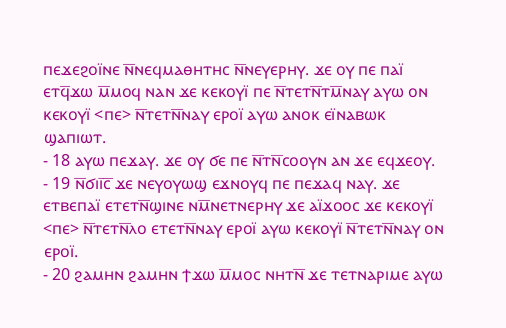ⲡⲉϫⲉϩⲟⲓ̈ⲛⲉ ⲛ̅ⲛⲉϥⲙⲁⲑⲏⲧⲏⲥ ⲛ̅ⲛⲉⲩⲉⲣⲏⲩ. ϫⲉ ⲟⲩ ⲡⲉ ⲡⲁⲓ̈ ⲉⲧϥ̅ϫⲱ ⲙ̅ⲙⲟϥ ⲛⲁⲛ ϫⲉ ⲕⲉⲕⲟⲩⲓ̈ ⲡⲉ ⲛ̅ⲧⲉⲧⲛ̅ⲧⲙ̅ⲛⲁⲩ ⲁⲩⲱ ⲟⲛ ⲕⲉⲕⲟⲩⲓ̈ <ⲡⲉ> ⲛ̅ⲧⲉⲧⲛ̅ⲛⲁⲩ ⲉⲣⲟⲓ̈ ⲁⲩⲱ ⲁⲛⲟⲕ ⲉⲓ̈ⲛⲁⲃⲱⲕ ϣⲁⲡⲓⲱⲧ.
- 18 ⲁⲩⲱ ⲡⲉϫⲁⲩ. ϫⲉ ⲟⲩ ϭⲉ ⲡⲉ ⲛ̅ⲧⲛ̅ⲥⲟⲟⲩⲛ ⲁⲛ ϫⲉ ⲉϥϫⲉⲟⲩ.
- 19 ⲛ̅ϭⲓⲓ̅ⲥ̅ ϫⲉ ⲛⲉⲩⲟⲩⲱϣ ⲉϫⲛⲟⲩϥ ⲡⲉ ⲡⲉϫⲁϥ ⲛⲁⲩ. ϫⲉ ⲉⲧⲃⲉⲡⲁⲓ̈ ⲉⲧⲉⲧⲛ̅ϣⲓⲛⲉ ⲛⲙ̅ⲛⲉⲧⲛⲉⲣⲏⲩ ϫⲉ ⲁⲓ̈ϫⲟⲟⲥ ϫⲉ ⲕⲉⲕⲟⲩⲓ̈ <ⲡⲉ> ⲛ̅ⲧⲉⲧⲛ̅ⲗⲟ ⲉⲧⲉⲧⲛ̅ⲛⲁⲩ ⲉⲣⲟⲓ̈ ⲁⲩⲱ ⲕⲉⲕⲟⲩⲓ̈ ⲛ̅ⲧⲉⲧⲛ̅ⲛⲁⲩ ⲟⲛ ⲉⲣⲟⲓ̈.
- 20 ϩⲁⲙⲏⲛ ϩⲁⲙⲏⲛ ϯϫⲱ ⲙ̅ⲙⲟⲥ ⲛⲏⲧⲛ̅ ϫⲉ ⲧⲉⲧⲛⲁⲣⲓⲙⲉ ⲁⲩⲱ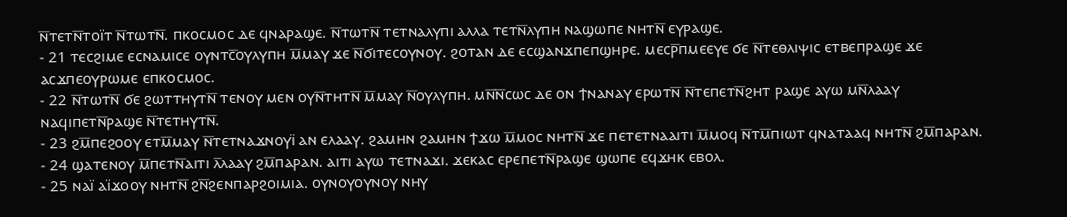ⲛ̅ⲧⲉⲧⲛ̅ⲧⲟⲓ̈ⲧ ⲛ̅ⲧⲱⲧⲛ̅. ⲡⲕⲟⲥⲙⲟⲥ ⲇⲉ ϥⲛⲁⲣⲁϣⲉ. ⲛ̅ⲧⲱⲧⲛ̅ ⲧⲉⲧⲛⲁⲗⲩⲡⲓ ⲁⲗⲗⲁ ⲧⲉⲧⲛ̅ⲗⲩⲡⲏ ⲛⲁϣⲱⲡⲉ ⲛⲏⲧⲛ̅ ⲉⲩⲣⲁϣⲉ.
- 21 ⲧⲉⲥϩⲓⲙⲉ ⲉⲥⲛⲁⲙⲓⲥⲉ ⲟⲩⲛⲧⲥ̅ⲟⲩⲗⲩⲡⲏ ⲙ̅ⲙⲁⲩ ϫⲉ ⲛ̅ϭⲓⲧⲉⲥⲟⲩⲛⲟⲩ. ϩⲟⲧⲁⲛ ⲇⲉ ⲉⲥϣⲁⲛϫⲡⲉⲡϣⲏⲣⲉ. ⲙⲉⲥⲣ̅ⲡⲙⲉⲉⲩⲉ ϭⲉ ⲛ̅ⲧⲉⲑⲗⲓⲯⲓⲥ ⲉⲧⲃⲉⲡⲣⲁϣⲉ ϫⲉ ⲁⲥϫⲡⲉⲟⲩⲣⲱⲙⲉ ⲉⲡⲕⲟⲥⲙⲟⲥ.
- 22 ⲛ̅ⲧⲱⲧⲛ̅ ϭⲉ ϩⲱⲧⲧⲏⲩⲧⲛ̅ ⲧⲉⲛⲟⲩ ⲙⲉⲛ ⲟⲩⲛ̅ⲧⲏⲧⲛ̅ ⲙ̅ⲙⲁⲩ ⲛ̅ⲟⲩⲗⲩⲡⲏ. ⲙⲛ̅ⲛ̅ⲥⲱⲥ ⲇⲉ ⲟⲛ ϯⲛⲁⲛⲁⲩ ⲉⲣⲱⲧⲛ̅ ⲛ̅ⲧⲉⲡⲉⲧⲛ̅ϩⲏⲧ ⲣⲁϣⲉ ⲁⲩⲱ ⲙⲛ̅ⲗⲁⲁⲩ ⲛⲁϥⲓⲡⲉⲧⲛ̅ⲣⲁϣⲉ ⲛ̅ⲧⲉⲧⲏⲩⲧⲛ̅.
- 23 ϩⲙ̅ⲡⲉϩⲟⲟⲩ ⲉⲧⲙ̅ⲙⲁⲩ ⲛ̅ⲧⲉⲧⲛⲁϫⲛⲟⲩⲓ̈ ⲁⲛ ⲉⲗⲁⲁⲩ. ϩⲁⲙⲏⲛ ϩⲁⲙⲏⲛ ϯϫⲱ ⲙ̅ⲙⲟⲥ ⲛⲏⲧⲛ̅ ϫⲉ ⲡⲉⲧⲉⲧⲛⲁⲁⲓⲧⲓ ⲙ̅ⲙⲟϥ ⲛ̅ⲧⲙ̅ⲡⲓⲱⲧ ϥⲛⲁⲧⲁⲁϥ ⲛⲏⲧⲛ̅ ϩⲙ̅ⲡⲁⲣⲁⲛ.
- 24 ϣⲁⲧⲉⲛⲟⲩ ⲙ̅ⲡⲉⲧⲛ̅ⲁⲓⲧⲓ ⲗ̅ⲗⲁⲁⲩ ϩⲙ̅ⲡⲁⲣⲁⲛ. ⲁⲓⲧⲓ ⲁⲩⲱ ⲧⲉⲧⲛⲁϫⲓ. ϫⲉⲕⲁⲥ ⲉⲣⲉⲡⲉⲧⲛ̅ⲣⲁϣⲉ ϣⲱⲡⲉ ⲉϥϫⲏⲕ ⲉⲃⲟⲗ.
- 25 ⲛⲁⲓ̈ ⲁⲓ̈ϫⲟⲟⲩ ⲛⲏⲧⲛ̅ ϩⲛ̅ϩⲉⲛⲡⲁⲣϩⲟⲓⲙⲓⲁ. ⲟⲩⲛⲟⲩⲟⲩⲛⲟⲩ ⲛⲏⲩ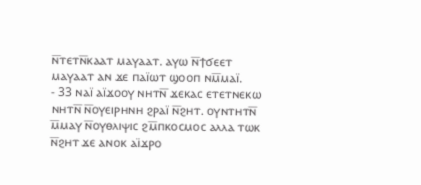ⲛ̅ⲧⲉⲧⲛ̅ⲕⲁⲁⲧ ⲙⲁⲩⲁⲁⲧ. ⲁⲩⲱ ⲛ̅ϯϭⲉⲉⲧ ⲙⲁⲩⲁⲁⲧ ⲁⲛ ϫⲉ ⲡⲁⲓ̈ⲱⲧ ϣⲟⲟⲡ ⲛⲙ̅ⲙⲁⲓ̈.
- 33 ⲛⲁⲓ̈ ⲁⲓ̈ϫⲟⲟⲩ ⲛⲏⲧⲛ̅ ϫⲉⲕⲁⲥ ⲉⲧⲉⲧⲛⲉⲕⲱ ⲛⲏⲧⲛ̅ ⲛ̅ⲟⲩⲉⲓⲣⲏⲛⲏ ϩⲣⲁⲓ̈ ⲛ̅ϩⲏⲧ. ⲟⲩⲛⲧⲏⲧⲛ̅ ⲙ̅ⲙⲁⲩ ⲛ̅ⲟⲩⲑⲗⲓⲯⲓⲥ ϩⲙ̅ⲡⲕⲟⲥⲙⲟⲥ ⲁⲗⲗⲁ ⲧⲱⲕ ⲛ̅ϩⲏⲧ ϫⲉ ⲁⲛⲟⲕ ⲁⲓ̈ϫⲣⲟ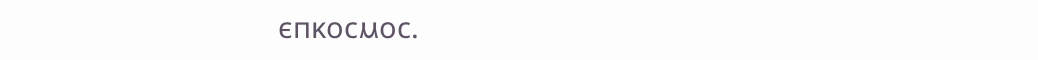ⲉⲡⲕⲟⲥⲙⲟⲥ.